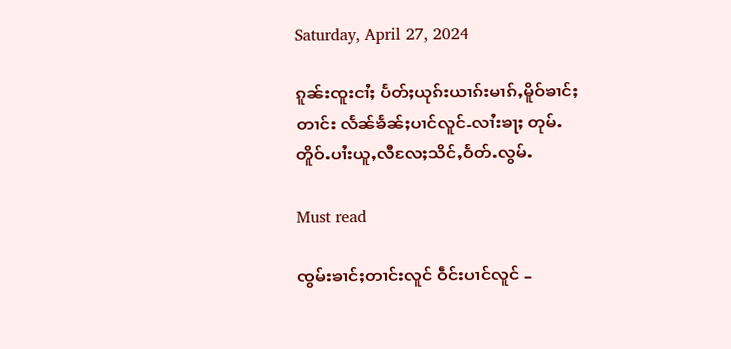Saturday, April 27, 2024

ၵူၼ်းၸူးငၢႆႈ ပႅတ်ႈယုၵ်းယၢၵ်းမၢၵ်ႇမိူဝ်ၶၢင်ႈတၢင်း လႅၼ်ၶႅၼ်ႈပၢင်လူင်-လၢႆးၶႃႈ တုမ်ႉတိူဝ်ႉပၢႆးယူႇလီလႄႈသိင်ႇဝႅတ်ႉလွမ်ႉ

Must read

ၸွမ်းၶၢင်ႈတၢင်းလူင် ဝဵင်းပၢင်လူင် –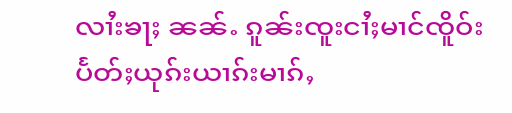လၢႆးၶႃႈ ၼၼ်ႉ ၵူၼ်းၸူးငၢႆႈမၢင်ၸိူဝ်း ပႅတ်ႈယုၵ်းယၢၵ်းမၢၵ်ႇ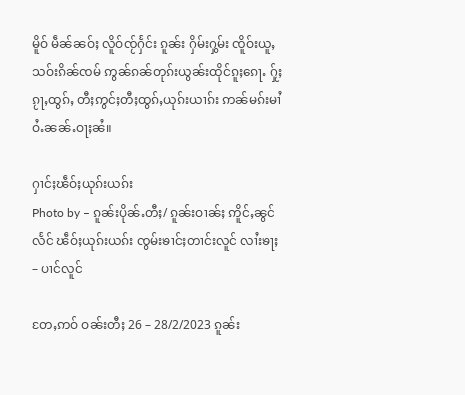မိူဝ် မဵၼ်ၼဝ်ႈ လိူဝ်ၸႂ်ႁႅင်း ၵူၼ်း ႁိမ်းႁွမ်း ၸိူဝ်းယူႇသဝ်းၵိၼ်ၸမ် ဢွၼ်ၵၼ်တုၵ်းယွၼ်းထိုင်ၵူႈၵေႃႉ ႁႂ်ႈၵႂႃႇထွၵ်ႇ တီႈဢွင်ႈတီႈထွၵ်ႇယုၵ်းယၢၵ်း ဢၼ်မၵ်းမၢႆဝႆႉၼၼ်ႉဝႃႈၼႆ။

ႁၢင်ႈၽဵဝ်ႈယုၵ်းယၵ်း
Photo by – ၵူၼ်းပိုၼ်ႉတီႈ/ ၵူၼ်းဝၢၼ်ႈ ဢိူင်ႇၼွင်လႅင် ၽဵဝ်ႈယုၵ်းယၵ်း ၸွမ်းၶၢင်ႈတၢင်းလူင် လၢႆးၶႃႈ – ပၢင်လူင်

တႄႇဢဝ် ဝၼ်းတီႈ 26 – 28/2/2023 ၵူၼ်း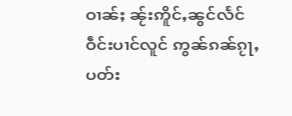ဝၢၼ်ႈ ၼႂ်းဢိူင်ႇၼွင်လႅင် ဝဵင်းပၢင်လူင် ဢွၼ်ၵၼ်ၵႂႃႇပတ်း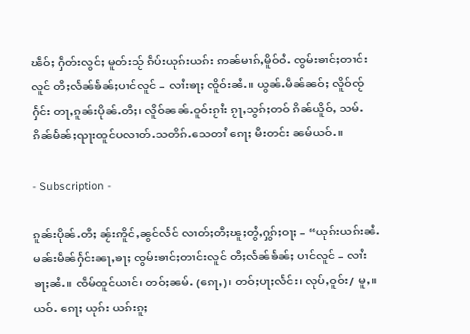ၽဵဝ်ႈ ႁဵတ်းလွင်ႈ မူတ်းသႂ် ၵဵပ်းယုၵ်းယၵ်း ဢၼ်မၢၵ်ႇမိူဝ်ဝႆႉ ၸွမ်းၶၢင်ႈတၢင်းလူင် တီႈလႅၼ်ၶႅၼ်ႈပၢင်လူင် – လၢႆးၶႃႈ ၸိူဝ်းၼႆႉ။ ယွၼ်ႉမဵၼ်ၼဝ်ႈ လိူဝ်ၸႂ်ႁႅင်း တႃႇၵူၼ်းပိုၼ်ႉတီႈ၊ လိူဝ်ၼၼ်ႉဝူဝ်းၵႂၢႆး ၵႂႃႇသွၵ်ႈတဝ် ၵိၼ်ယိူဝ်ႇ သမ်ႉၵိၼ်မႅၼ်ႈၺႃးထူင်ပလၢတ်ႉသတိၵ်ႉသေတၢႆ ၵေႃႈ မီးတင်း ၼမ်ယဝ်ႉ။

- Subscription -

ၵူၼ်းပိုၼ်ႉတီႈ ၼႂ်းဢိူင်ႇၼွင်လႅင် လၢတ်ႈတီႈၽူႈတွႆႇႁွၵ်ႈဝႃႈ – “ယုၵ်းယၵ်းၼႆႉ မၼ်းမဵၼ်ႁႅင်းၼႃႇၶႃႈ ၸွမ်းၶၢင်ႈတၢင်းလူင် တီႈလႅၼ်ၶႅၼ်ႈ ပၢင်လူင် – လၢႆးၶႃႈၼႆႉ။ ၸဵမ်ထူင်ယၢင်၊ တဝ်ႈၼမ်ႉ (ၵေႃႇ)၊ တဝ်ႈပႃႈလႅင်း၊ လုပ်ႇဝူဝ်း/ မူႇ။ ယဝ်ႉ ၵေႃႈ ယုၵ်း ယၵ်းၵူႈ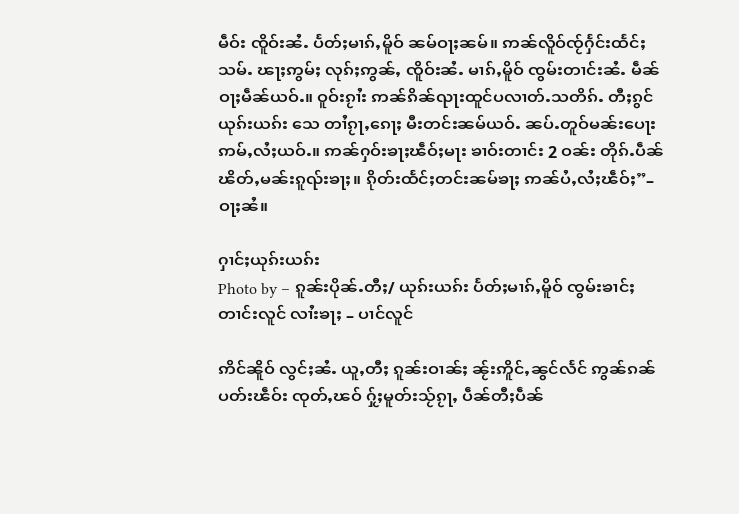မဵဝ်း ၸိူဝ်းၼႆႉ ပႅတ်ႈမၢၵ်ႇမိူဝ် ၼမ်ဝႃႈၼမ်။ ဢၼ်လိူဝ်ၸႂ်ႁႅင်းထႅင်ႈသမ်ႉ ၽႃႈဢွမ်ႈ လုၵ်ႈဢွၼ်ႇ ၸိူဝ်းၼႆႉ မၢၵ်ႇမိူဝ် ၸွမ်းတၢင်းၼႆႉ မဵၼ်ဝႃႈမဵၼ်ယဝ်ႉ။ ဝူဝ်းၵႂၢႆး ဢၼ်ၵိၼ်ၺႃးထူင်ပလၢတ်ႉသတိၵ်ႉ တီႈၵွင်ယုၵ်းယၵ်း သေ တၢႆၵႂႃႇၵေႃႈ မီးတင်းၼမ်ယဝ်ႉ ၼပ်ႉတူဝ်မၼ်းပေႃးဢမ်ႇလႆႈယဝ်ႉ။ ဢၼ်ႁဝ်းၶႃႈၽဵဝ်ႈမႃး ၶၢဝ်းတၢင်း 2 ဝၼ်း တိုၵ်ႉပဵၼ်ၽိတ်ႇမၼ်းၵူၺ်းၶႃႈ။ ၵိုတ်းထႅင်ႈတင်းၼမ်ၶႃႈ ဢၼ်ပႆႇလႆႈၽဵဝ်ႈ”– ဝႃႈၼႆ။

ႁၢင်ႈယုၵ်းယၵ်း
Photo by – ၵူၼ်းပိုၼ်ႉတီႈ/ ယုၵ်းယၵ်း ပႅတ်ႈမၢၵ်ႇမိူဝ် ၸွမ်းၶၢင်ႈတၢင်းလူင် လၢႆးၶႃႈ – ပၢင်လူင်

ဢိင်ၼိူဝ် လွင်ႈၼႆႉ ယူႇတီႈ ၵူၼ်းဝၢၼ်ႈ ၼႂ်းဢိူင်ႇၼွင်လႅင် ဢွၼ်ၵၼ် ပတ်းၽဵဝ်း ၸုတ်ႇၽဝ် ႁႂ်ႈမူတ်းသႂ်ၵႂႃႇ ပဵၼ်တီႈပဵၼ်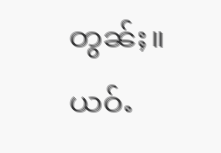တွၼ်ႈ။ ယဝ်ႉ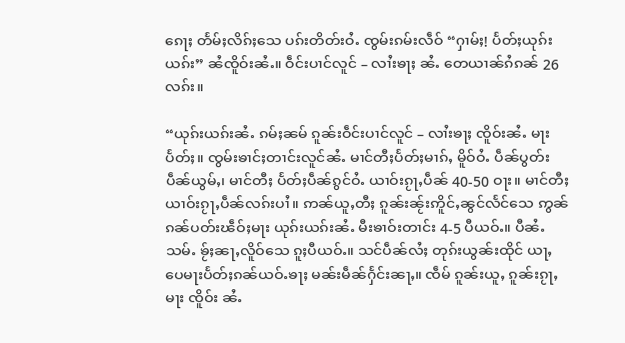ၵေႃႈ တႅမ်ႈလိၵ်ႈသေ ပၵ်းတိတ်းဝႆႉ ၸွမ်းၵမ်းလဵဝ် “ႁၢမ်ႈ! ပႅတ်ႈယုၵ်းယၵ်း” ၼႆၸိူဝ်းၼႆႉ။ ဝဵင်းပၢင်လူင် – လၢႆးၶႃႈ ၼႆႉ တေယၢၼ်ၵႆၵၼ် 26 လၵ်း။

“ယုၵ်းယၵ်းၼႆႉ ၵမ်ႈၼမ် ၵူၼ်းဝဵင်းပၢင်လူင် – လၢႆးၶႃႈ ၸိူဝ်းၼႆႉ မႃးပႅတ်ႈ။ ၸွမ်းၶၢင်ႈတၢင်းလူင်ၼႆႉ မၢင်တီႈပႅတ်ႈမၢၵ်ႇ မိူဝ်ဝႆႉ ပဵၼ်ပွတ်းပဵၼ်ယွမ်ႇ၊ မၢင်တီႈ ပႅတ်ႈပဵၼ်ၵွင်ဝႆႉ ယၢဝ်းၵႂႃႇပဵၼ် 40-50 ဝႃး။ မၢင်တီႈ ယၢဝ်းၵႂႃႇပဵၼ်လၵ်းပၢႆ။ ဢၼ်ယူႇတီႈ ၵူၼ်းၼႂ်းဢိူင်ႇၼွင်လႅင်သေ ဢွၼ်ၵၼ်ပတ်းၽဵဝ်ႈမႃး ယုၵ်းယၵ်းၼႆႉ မီးၶၢဝ်းတၢင်း 4-5 ပီယဝ်ႉ။ ပီၼႆႉသမ်ႉ ၶႂ်ႈၼႃႇလိူဝ်သေ ၵူႈပီယဝ်ႉ။ သင်ပဵၼ်လႆႈ တုၵ်းယွၼ်းထိုင် ယႃႇပေမႃးပႅတ်ႈၵၼ်ယဝ်ႉၶႃႈ မၼ်းမဵၼ်ႁႅင်းၼႃႇ။ ၸဵမ် ၵူၼ်းယူႇ ၵူၼ်းၵႂႃႇမႃး ၸိူဝ်း ၼႆႉ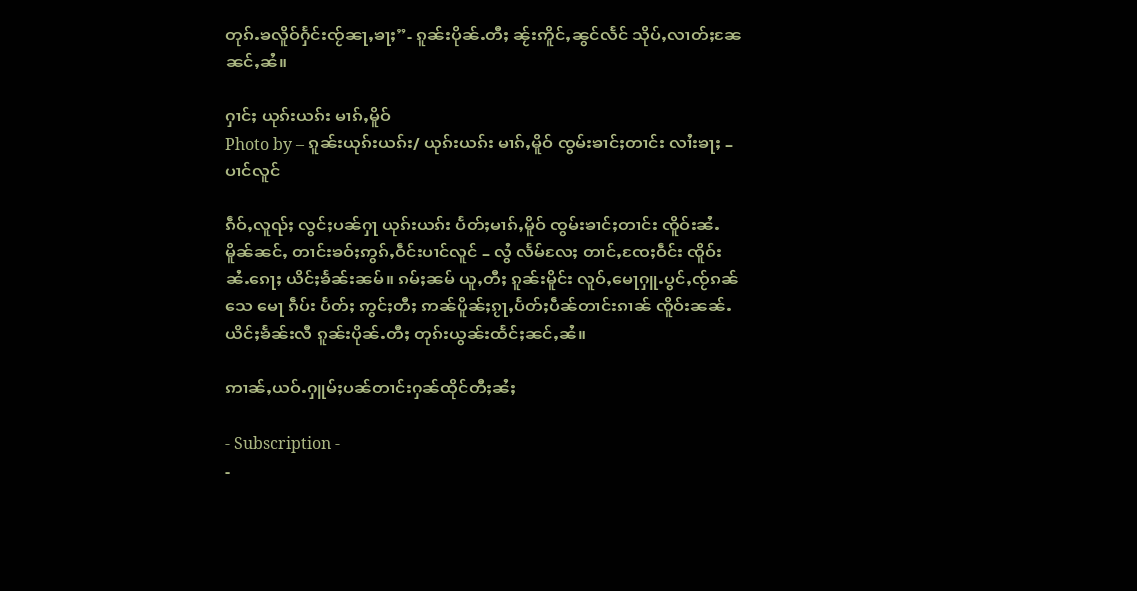တုၵ်ႉၶလိူဝ်ႁႅင်းၸႂ်ၼႃႇၶႃႈ”- ၵူၼ်းပိုၼ်ႉတီႈ ၼႂ်းဢိူင်ႇၼွင်လႅင် သိုပ်ႇလၢတ်ႈၼႄ ၼင်ႇၼႆ။

ႁၢင်ႈ ယုၵ်းယၵ်း မၢၵ်ႇမိူဝ်
Photo by – ၵူၼ်းယုၵ်းယၵ်း/ ယုၵ်းယၵ်း မၢၵ်ႇမိူဝ် ၸွမ်းၶၢင်ႈတၢင်း လၢႆးၶႃႈ – ပၢင်လူင်

ၵဵဝ်ႇလူၺ်ႈ လွင်ႈပၼ်ႁႃ ယုၵ်းယၵ်း ပႅတ်ႈမၢၵ်ႇမိူဝ် ၸွမ်းၶၢင်ႈတၢင်း ၸိူဝ်းၼႆႉ မိူၼ်ၼင်ႇ တၢင်းၶဝ်ႈဢွၵ်ႇဝဵင်းပၢင်လူင် – လွႆ လႅမ်လႄႈ တၢင်ႇၸႄႈဝဵင်း ၸိူဝ်းၼႆႉၵေႃႈ ယိင်ႈၶႅၼ်းၼမ်။ ၵမ်ႈၼမ် ယူႇတီႈ ၵူၼ်းမိူင်း လူဝ်ႇမေႃႁူႉပွင်ႇၸႂ်ၵၼ်သေ မေႃ ၵဵပ်း ပႅတ်ႈ ဢွင်ႈတီႈ ဢၼ်ပိူၼ်ႈၵႂႃႇပႅတ်ႈပဵၼ်တၢင်းၵၢၼ် ၸိူဝ်းၼၼ်ႉ ယိင်ႈၶႅၼ်းလီ ၵူၼ်းပိုၼ်ႉတီႈ တုၵ်းယွၼ်းထႅင်ႈၼင်ႇၼႆ။

ဢၢၼ်ႇယဝ်ႉႁူမ်ႈပၼ်တၢင်းႁၼ်ထိုင်တီႈၼႆႈ

- Subscription -
-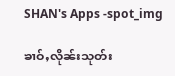SHAN's Apps -spot_img

ၶၢဝ်ႇလိုၼ်းသုတ်း